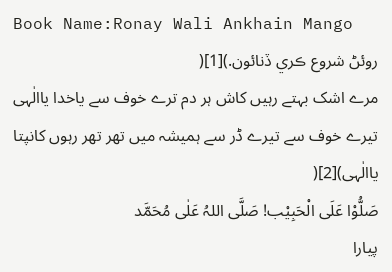Book Name:Ronay Wali Ankhain Mango
روئڻ شروع ڪري ڏنائون.)[1](
مرے اشک بہتے رہیں کاش ہر دم ترے خوف سے یاخدا یاالٰہی
تیرے خوف سے تیرے ڈر سے ہمیشہ میں تھر تھر رہوں کانپتا یاالٰہی)[2](
صَلُّوْا عَلَی الْحَبِیْب! صَلَّی اللہُ عَلٰی مُحَمَّد
پيارا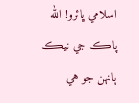اسلامي ڀائرو! الله پاڪ جي نيڪ ٻانهن جو هي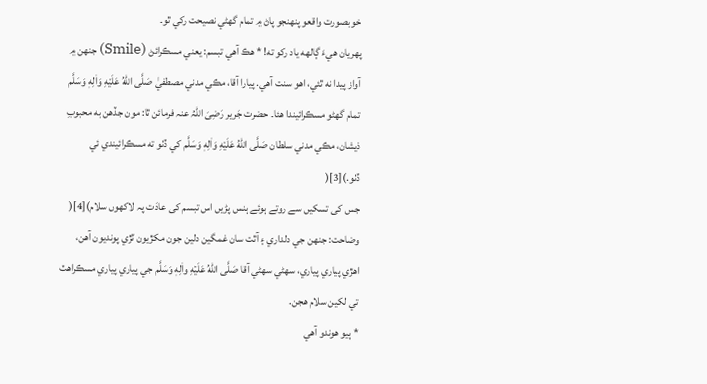خوبصورت واقعو پنهنجو پاڻ ۾ تمام گهڻي نصيحت رکي ٿو۔
پهريان هيءَ ڳالهه ياد رکو ته! * هڪ آهي تبسم: يعني مسڪرائڻ (Smile) جنهن ۾ آواز پيدا نه ٿئي، اهو سنت آهي. پيارا آقا، مڪي مدني مصطفيٰ صَلَّى اللهُ عَلَيْهِ وَاٰلِهٖ وَسَلَّم تمام گهڻو مسڪرائيندا هئا۔ حضرت جَرير رَضِیَ اللہُ عنہ فرمائن ٿا: مون جڏهن به محبوبِ ذيشان، مڪي مدني سلطان صَلَّى اللهُ عَلَيْهِ وَاٰلِهٖ وَسَلَّم کي ڏٺو ته مسڪرائيندي ئي ڏٺو.)[3](
جس کی تسکیں سے روتے ہوئے ہنس پڑیں اس تبسم کی عادَت پہ لاکھوں سلام)[4](
وضاحت: جنهن جي دلداري ۽ آٿت سان غمگين دلين جون مکڙيون ٽڙي پونديون آهن، اهڙي پياري پياري، سهڻي سهڻي آقا صَلَّى اللّٰهُ عَلَيۡهِ واٰلِهٖ وَسَلَّم جي پياري پياري مسڪراهٽ تي لکين سلام هجن.
* ٻيو هوندو آهي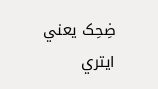ضِحِک يعني ايتري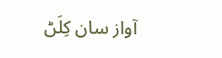آواز سان کِلَڻ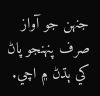جنهن جو آواز صرف پنهنجو پاڻ کي ٻڌڻ ۾ اچي.